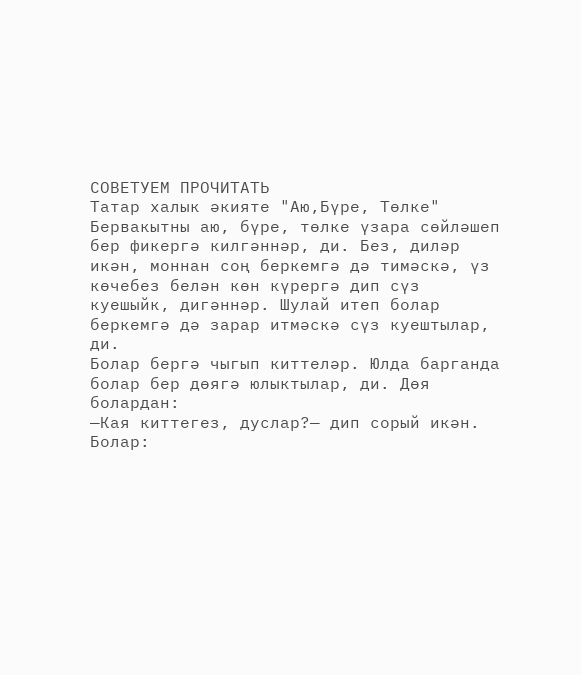СОВЕТУЕМ ПРОЧИТАТЬ
Татар халык әкияте "Аю,Бүре, Төлке"
Бервакытны аю, бүре, төлке үзара сөйләшеп бер фикергә килгәннәр, ди. Без, диләр икән, моннан соң беркемгә дә тимәскә, үз көчебез белән көн күрергә дип сүз куешыйк, дигәннәр. Шулай итеп болар беркемгә дә зарар итмәскә сүз куештылар, ди.
Болар бергә чыгып киттеләр. Юлда барганда болар бер дөягә юлыктылар, ди. Дөя болардан:
—Кая киттегез, дуслар?— дип сорый икән.
Болар: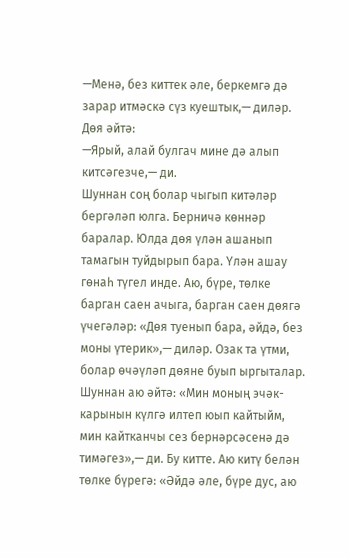—Менә, без киттек әле, беркемгә дә зарар итмәскә сүз куештык,— диләр.
Дөя әйтә:
—Ярый, алай булгач мине дә алып китсәгезче,— ди.
Шуннан соң болар чыгып китәләр бергәләп юлга. Берничә көннәр баралар. Юлда дөя үлән ашанып тамагын туйдырып бара. Үлән ашау гөнаһ түгел инде. Аю, бүре, төлке барган саен ачыга, барган саен дөягә үчегәләр: «Дөя туенып бара, әйдә, без моны үтерик»,— диләр. Озак та үтми, болар өчәүләп дөяне буып ыргыталар. Шуннан аю әйтә: «Мин моның эчәк-карынын күлгә илтеп юып кайтыйм, мин кайтканчы сез бернәрсәсенә дә тимәгез»,— ди. Бу китте. Аю китү белән төлке бүрегә: «Әйдә әле, бүре дус, аю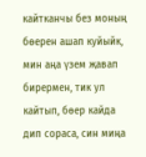кайтканчы без моның бөерен ашап куйыйк, мин аңа үзем җавап бирермен, тик ул кайтып, бөер кайда дип сораса, син миңа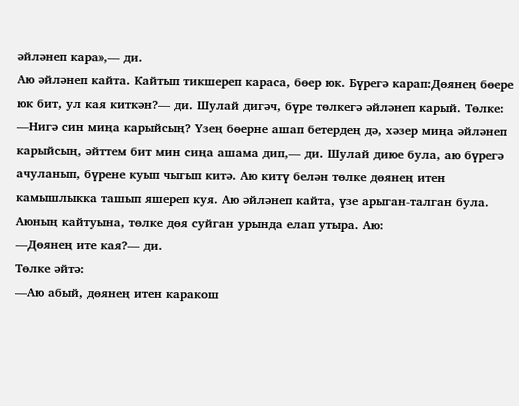әйләнеп кара»,— ди.
Аю әйләнеп кайта. Кайтып тикшереп караса, бөер юк. Бүрегә карап:Дөянең бөере юк бит, ул кая киткән?— ди. Шулай дигәч, бүре төлкегә әйләнеп карый. Төлке:
—Нигә син миңа карыйсың? Үзең бөерне ашап бетердең дә, хәзер миңа әйләнеп карыйсың, әйттем бит мин сиңа ашама дип,— ди. Шулай диюе була, аю бүрегә ачуланып, бүрене куып чыгып китә. Аю китү белән төлке дөянең итен камышлыкка ташып яшереп куя. Аю әйләнеп кайта, үзе арыган-талган була. Аюның кайтуына, төлке дөя суйган урында елап утыра. Аю:
—Дөянең ите кая?— ди.
Төлке әйтә:
—Аю абый, дөянең итен каракош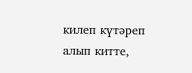килеп күтәреп алып китте,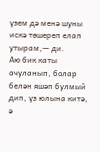үзем дә менә шуны искә төшереп елап утырам,— ди.
Аю бик каты ачуланып, болар белән яшәп булмый дип, үз юлына китә, ә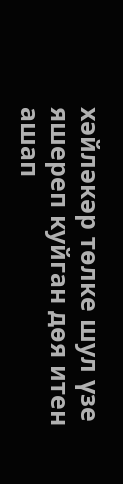хәйләкәр төлке шул үзе яшереп куйган дөя итен ашап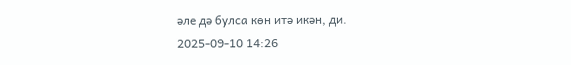әле дә булса көн итә икән, ди.
2025-09-10 14:26